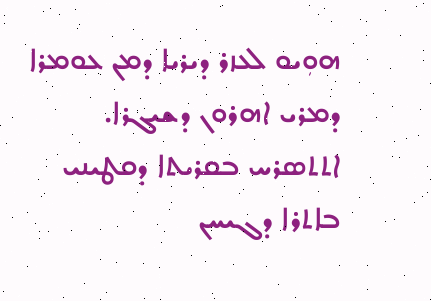ܗܘܼܝܘ ܠܥܙܪ ܕܝܪܝܐ ܕܡܢ ܥܘܡܪܐ ܕܡܪܝ ܐܗܪܘܢ ܕܫܝܓܪܐ. ܐܬܬܣܪܚ ܒܩܪܝܬܐ ܕܩܛܝܢܝ ܒܐܬܪܐ ܕܓܝܚܢ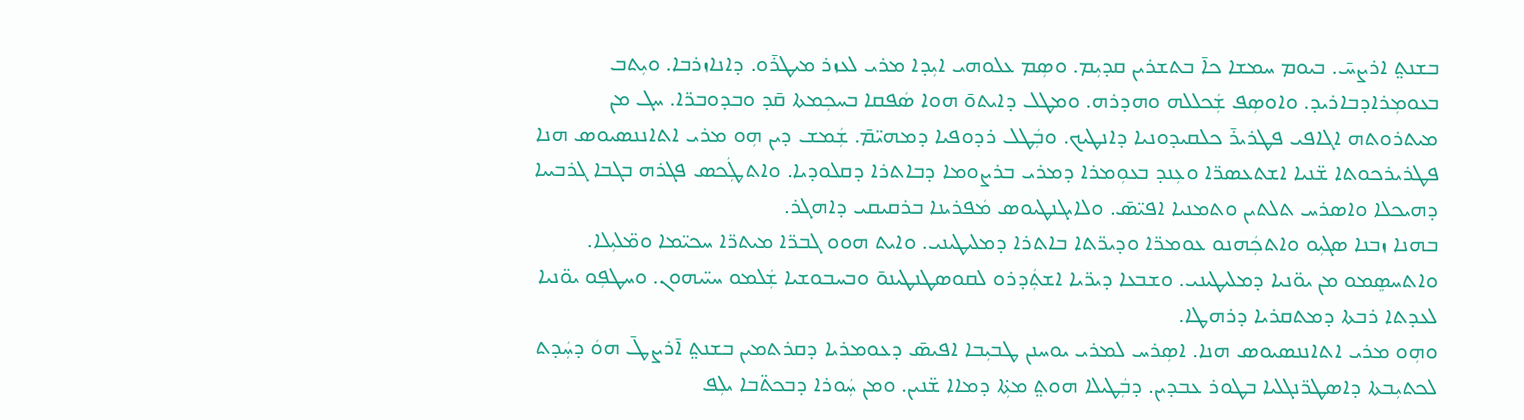ܒܫܢܬ݀ ܐܪܨܚ̄. ܒܝܘܡ ܚܡܫܐ ܟܐ̄ ܒܬܫܪܝܢ ܩܕܝܼܡ. ܘܣܼܡ ܥܠܘܗܝ ܐܝܼܕܐ ܡܪܝ ܠܥܙܪ ܡܝܛܪ̄ܘ. ܕܐܢܐܙܪܒܐ. ܘܝܼܬܒ ܒܥܘܡܼܪܐܕܒܐܪܝܕ. ܘܐܘܣܼܦ ܫܲܟܠܠܗ ܘܗܕܪܗ. ܘܡܛܠ ܕܐܝܬܘ̄ ܗܘܐ ܣܿܦܩܐ ܒܚܟܼܡܬܐ ܩ̄ܕ ܘܒܕܘܒܪ̈ܐ. ܚܓ ܡܢ ܡܝܬܪܘܬܗ ܐܓܐܦܝ ܦܛܪܝܪ̄ ܟܠܩܝܕܘܢܝܐ ܕܐܢܛܝܟ. ܘܒܲܛܠ ܪܕܘܦܝܐ ܕܡܗܝ̈ܡ̄. ܫܲܡܫ ܕܝܢ ܗܼܘ ܡܪܝ ܐܬܐܢܢܣܝܘܣ ܗܢܐ ܦܛܪܝܪܟܘܬܐ ܫ̈ܢܝܐ ܐܫܬܥܣܪ̈ܐ ܘܥܼܢܕ ܒܥܘܼܡܪܐ ܕܡܪܝ ܒܪܨܘܡܐ ܕܒܐܬܪܐ ܕܩܠܘܕܝܐ. ܘܐܬܛܲܟܣ ܦܓܪܗ ܒܓܒܐ ܓܪܒܝܝܐ
ܕܗܝܟܠܐ ܘܐܣܪܚ ܬܠܬܝܢ ܘܬܡܢܝܐ ܐܦܝ̈ܣ̄. ܘܠܐܝܓܢܛܝܘܣ ܡܿܦܪܝܢܐ ܒܪܩܝܩܝ ܕܐܗܓܪ.
ܒܗܢܐ ܙܒܢܐ ܣܓܝܼܘ ܘܐܬܟܲܗܢܘ ܥܘܡܪ̈ܐ ܘܕܝܪ̈ܬܐ ܒܐܬܪܐ ܕܡܠܝܛܝܢܝ. ܘܐܝܬ ܗܘܘ ܓܒܪ̈ܐ ܡܝܬܪ̈ܐ ܚܟܝ̈ܡܐ ܘܡ̈ܠܝܼܠܐ. ܘܐܬܚܣܸܡܘ ܡܢ ܝܘ̈ܢܝܐ ܕܡܠܝܛܝܢܝ. ܘܫܒܥܐ ܕܝܪ̈ܝܐ ܐܫܬܲܕܪܘ ܠܩܘܣܛܢܛܝܢܘ̄ ܘܒܚܒܘܫܝܐ ܫܲܠܡܘ ܚܝ̈ܝܗܘܢ. ܘܚܛܦܼܘ ܝܘ̈ܢܝܐ ܠܥܕܬܐ ܪܒܬܐ ܕܡܬܩܪܝܐ ܕܪܗܛܐ.
ܘܗܼܘ ܡܪܝ ܐܬܐܢܢܣܝܘܣ ܗܢܐ. ܐܣܼܪܚ ܠܡܪܝ ܝܘܚܢܢ ܛܒܝܼܒܐ ܐܦܝܣ̄ ܕܥܘܡܪܝܐ ܕܩܪܬܡܝܢ ܒܫܢܬ݀ ܐ̄ܪܨܛ̄ ܗܘܿ ܕܚܲܕܬ ܠܟܬܝܼܒܬܐ ܕܐܣܛܪ̈ܢܓܠܝܐ ܒܛܘܪ ܥܒܕܝܢ. ܕܒܲܛܝܠܐ ܗܘܬ݀ ܡܬܼ̇ܐ ܕܡܐܐ ܫ̈ܢܝܢ. ܘܡܢ ܚܲܘܪܐ ܕܒܟܬ̈ܒܐ ܝܠܼܦ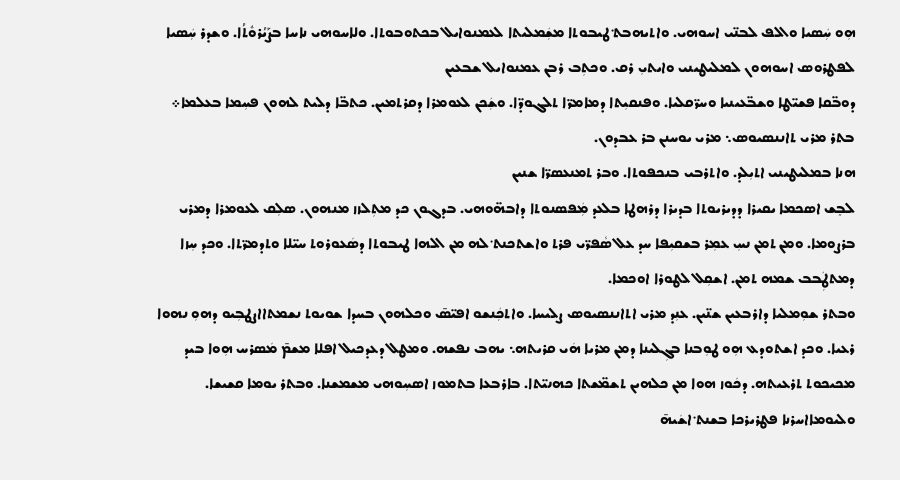ܗܼܘ ܚܲܣܝܐ ܘܐܠܦ ܠܒܢ̈ܝ ܐܚܘܗܝ. ܘܐܬܝܗܒܬ݀ ܛܝܒܘܬܐ ܡܫܲܡܠܝܬܐ ܠܥܡܢܘܐܝܠ ܒܟܬܘܒܘܬܐ. ܘܠܐܚܘܗܝ ܢܐܚܐ ܒܨܰܝܳܪܘܽܬܳܐ. ܘܫܕܪ ܚܲܣܝܐ ܠܦܛܪܘܣ ܐܚܘܗܘܢ ܠܡܠܝܛܝܢܝ ܘܐܝܬܝܼ ܪܩ. ܘܟܬܼܒ ܪܒܢ ܥܡܢܘܐܝܠ ܫܒܥܝܢ
ܕܘܒ̈ܩܐ ܦܫܝ̈ܛܐ ܘܫܒ̈ܥܝܢܝܐ ܘܚܪ̈ܩܠܝܐ. ܘܦܢܩܝܼܬܐ ܕܡܐܡܪ̈ܐ ܬܠܓܘܕ̈ܐ. ܘܫܲܟܢ ܠܥܘܡܪܐ ܕܩܪܬܡܝܢ. ܟܬܒ̈ܐ ܕܠܝܬ ܠܗܘܢ ܦܚܼܡܐ ܒܥܠܡܐ܀
ܒܬܪ ܡܪܝ ܬܐܢܢܣܝܘܣ܆ ܡܪܝ ܝܘܚܢܢ ܒܪ ܥܒܕܘܢ.
ܗܢܐ ܒܡܠܝܛܝܢܝ ܐܬܝܼܠܕ. ܘܐܬܪܒܝ ܒܢܟܦܘܬܐ. ܘܒܪ ܬܡܢܥܣܪ̈ܐ ܫܢܝܢ
ܠܒܸܫ ܐܣܟܡܐ ܝܩܝܪܐ ܕܕܝܪܝܘܬܐ ܒܕܝܪܐ ܕܪܗܛܐ ܒܠܥܕ ܡܲܦܣܢܘܬܐ ܕܐܒܗ̈ܘܗܝ. ܒܕܓܘܢ ܟܕ ܡܬܼܠܙܙ ܡܢܗܘܢ. ܣܠܼܩ ܠܥܘܡܪܐ ܕܡܪܝ ܒܪܨܘܡܐ. ܘܡܢ ܬܡܢ ܢܚܼ ܥܡܼܪ ܒܫܩܝܼܦܐ ܚܕ ܥܠ ܣܵܦܪ̈ܝ ܦܪܬ ܘܐܫܬܟܢܬ݀ ܠܗ ܡܢ ܐܠܗܐ ܛܝܒܘܬܐ ܕܣܿܥܘܪܘܬ ܚܝ̈ܠܐ ܘܬܕܡܪ̈ܬܐ. ܘܟܕ ܚܼܙܐ ܕܡܬܛܲܒܒ ܫܡܗ ܬܡܢ. ܐܫܩܼܠ ܠܛܘܪܐ ܐܘܟܡܐ.
ܘܒܬܪ ܫܘܼܡܠܝܐ ܕܐܪܒܥܝܢ ܫܢ̈ܝܢ. ܥܢܼܕ ܡܪܝ ܐܬܐܢܢܣܝܘܣ ܨܠܝܚܐ. ܘܐܬܟܲܢܫܘ ܐܦܝ̈ܣ̄ ܘܟܠܗܘܢ ܒܚܕܐ ܫܘܝܘܬ ܢܫܡܬܐܐܨܛܒܼܝܘ ܕܗܘܼ ܢܗܘܐ ܪܥܝܐ. ܘܟܕ ܐܫܬܘܕܥ ܗܼܘ ܛܘܼܒܢܐ ܒܓܼܠܝܢܐ ܕܡܢ ܡܪܝܐ ܗܿܝ ܩܪܝܬܗ܆ ܝܗܒ ܢܦܫܗ. ܘܡܛܠ ܕܥܕܟܝܠ ܐܦܠܐ ܡܫܡ̄ ܡܿܣܪܚ ܗܼܘܐ ܒܝܕ ܡܟܝܟܘܬ ܬܪܥܝܬܗ. ܕܟܿܘܙ ܗܘܐ ܡܢ ܟܠܗܝܢ ܬܫܡ̈ܫܬܐ ܟܗܢܝ̈ܬܐ. ܒܐܪܒܥܐ ܒܬܡܘܙ ܐܣܚܼܘܗܝ ܡܫܡܫܢܐ. ܘܒܬܪ ܝܘܡܐ ܩܫܝܫܐ. ܘܠܝܘܡܐܐܚܪܢܐ ܦܛܪܝܪܟܐ ܒܫܢܬ݀ ܐܫܿܝܗ̄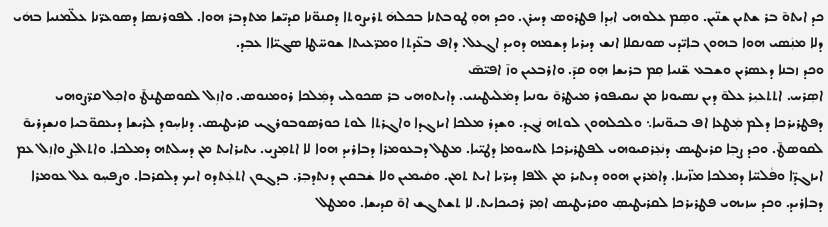ܟܕ ܐܝܬܘ̄ ܒܪ ܫܬܝܢ ܫܢ̈ܝܢ. ܘܣܼܡ ܥܠܘܗܝ ܐܝܼܕܐ ܦܛܪܘܣ ܕܚܪܢ. ܘܟܕ ܗܘܼ ܛܘܒܬܢܐ ܒܟܠܗܿ ܬܪܝܨܘܬܐ ܕܩܢܘ̈ܢܐ ܩܕܝ̈ܫܐ ܡܬܕܒܪ ܗܘܐ. ܠܦܘܪܢܣܐ ܕܣܘܥܪ̈ܢܐ ܥܠ̈ܡܢܝܐ ܒܗܿܝ ܕܠܐ ܡܢܲܣܝ ܗܘܐ ܒܗܘܢ ܒܐܝ̈ܕܝ ܣܘܢܩܠܐ ܐܢܫ ܕܝܪܝܐ ܕܫܡܗ ܕܘܝܕ ܐܓܥܠ. ܕܐܦ ܒܥ̈ܕܬܐ ܘܡܪ̈ܥܝܬܐ ܫܘܚ̈ܛܐ ܣܓܝ̈ܐܐ ܥܒܼܕ.
ܘܟܕ ܙܒܢܐ ܕܥܣܪܝܢ ܘܫܒܥ ܫ̈ܢܝܐ ܩܼܡ ܒܪܝܫܐ ܗܼܘ ܩܕ̄. ܘܐܪܒܥܝܢ ܘܙ̄ ܐܦܝ̈ܣ̄
ܐܣܼܪܚ. ܐܬܬܥܝܼܪ ܥܠܘ̄ ܕܝܢ ܢܣܝܘܢܐ ܡܢ ܢܝܩܝܦܘܪ ܡܝܛܪܘ̄ ܝܘܢܝܐ ܕܡܿܠܝܛܝܢܝ. ܕܐܝܬܘܗܝ ܒܪ ܣܟܘܠܝ ܕܡܲܠܟܐ ܪܘܡܢܘܣ. ܘܐܙܼܠ ܠܩܘܣܛܢܛ̄ ܘܐܟܼܠ ܩܪ̈ܨܘܗܝ ܕܦܛܪܝܪܟܐ ܕܠܡ ܡܲܛܥܐ ܐܦ ܒܝܘ̈ܢܝܐ܆ ܘܠܟܠܗܘܢ ܠܘܬܗ ܢܿܓܕ. ܘܫܕܪ ܡܠܟܐ ܐܝܙܓܕܐ ܘܐܓܪܬܐ ܠܘܬ ܟܘܪܣܘܒܘܪܓܝ ܩܪܝܛܝܣ. ܕܢܐܚܼܘܕ ܠܪܝܫܐ ܕܝܥܩܘ̈ܒܝܐ ܘܢܫܕܪܝܘ̄ ܠܩܘܣܛ̄. ܘܟܕ ܨܒܼܐ ܩܪܝܛܝܣ ܕܢܿܥܼܪܩܝܘܗܝ ܠܦܛܪܝܪܟܐ ܠܬܚܘܡܐ ܕܛܝ̈ܝܐ. ܡܛܠ ܕܒܥܘܡܪܐ ܕܒܐܪܝܕ ܗܘܐ ܠܐ ܐܬܡܼܨܝ. ܝܬܝܪܐܝܬ ܡܢ ܕܚܠܬܗ ܕܡܠܟܐ. ܘܐܬܐܠܼܨ ܘܐܙܼܠ ܥܡ ܐܝܙܓܕ̈ܐ ܘܦܵܠܚ̈ܐ ܕܡܠܟܐ ܡܙ̈ܝܢܐ. ܕܐܡܿܪܝܢ ܗܘܘ ܕܝܬܝܪ ܡܢ ܐܠܦܐ ܕܝܪ̈ܝܐ ܐܝܬ ܬܡܢ. ܘܩܿܝܡܝܢ ܘܠܐ ܫܿܒܩܝܢ ܕܢܬܕܒܼܪ. ܒܕܓܘܢ ܐܬܥܲܬܕܘ ܐܝܟ ܕܠܩܪܒܐ. ܘܨܦܚܼܘ ܥܠ ܥܘܡܪܐ ܕܒܐܪܝܕ. ܘܟܕ ܚܙܝܗܝ ܦܛܪܝܪܟܐ ܠܩܪܝܛܝܣܼ ܘܩܪܝܛܝܣ ܐܡܼܪ ܪܟܝܟܐܝܬ. ܠܐ ܬܫܬܓܫ ܐܘ̄ ܩܕܝܫܐ. ܘܡܛܠ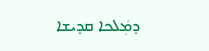ܕܡܲܠܟܐ ܩܕܝܫܐ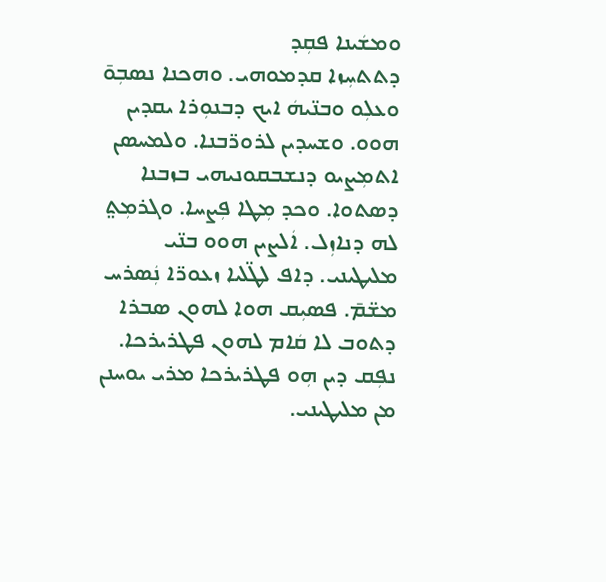ܘܡܫܿܝܢܐ ܦܩܼܕ
ܕܬܬܚܼܙܐ ܩܕܡܘܗܝ. ܘܗܟܢܐ ܢܣܒܼܘ̄ ܘܥܠܼܘ ܘܒܢ̈ܝܗܿ ܐܝܟ ܕܒܢܘܼܪܐ ܝܩܕܝܢ ܗܘܘ. ܘܫܚܕܝܢ ܠܪܘܪ̈ܒܢܐ. ܘܠܡܚܣܢ ܐܬܡܼܨܝܘ ܕܢܫܒܩܘܢܝܗܝ ܒܙܒܢܐ ܕܣܬܘܐ. ܘܟܕ ܡܼܛܐ ܦܼܨܚܐ. ܘܓܪܡܼܬ݀ ܠܗ ܕܢܐܙܼܠ. ܐܿܠܨܝܢ ܗܘܘ ܒܢ̈ܝ ܡܠܝܛܝܢܝ. ܕܐܦ ܠܛ̈ܠܝܐ ܙܥܘܪ̈ܐ ܢܲܣܪܚ ܡܫ̈ܡ̄. ܦܣܝܼܩ ܗܘܐ ܠܗܘܢ ܣܒܪܐ ܕܬܘܒ ܠܐ ܩܿܐܡ ܠܗܘܢ ܦܛܪܝܪܟܐ.
ܢܦܼܩ ܕܝܢ ܗܼܘ ܦܛܪܝܪܟܐ ܡܪܝ ܝܘܚܢܢ ܡܢ ܡܠܝܛܝܢܝ.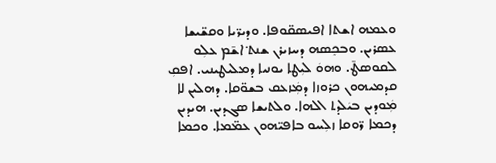ܘܥܡܗ ܐܫܬܐ ܐܦܝܣܩ̈ܘܦܐ. ܘܕܝܪ̈ܝܐ ܘܩܫ̈ܝܫܐ ܥܣܪܝܢ. ܘܒܟܸܣܗ ܕܚܙܝܪܢ ܫܢܬ݀ ܐܫ̄ܡ ܥܠܼܘ ܠܩܘܣܛ̄. ܘܗܘܿ ܠܝܼܛܐ ܝܘܢܝܐ ܕܡܠܝܛܝܢܝ. ܐܦܩܼ ܩܕܡܝܗܘܢ ܟܪܘܙܐ ܕܡܲܙܥܩ ܒܫܘ̈ܩܐ. ܕܗܠܝܢ ܠܐ ܡܲܘܕܝܢ ܒܝܿܠܕܬ ܐܠܗܐ. ܘܠܬܝܫܐ ܣܓܕܝܢ. ܗܝܕܝܢ ܕܟܡܐ ܪ̈ܘܩܐ ܙܠܼܚܘ ܒܐܦܝ̈ܗܘܢ ܥܡ̈ܡܐ. ܘܟܡܐ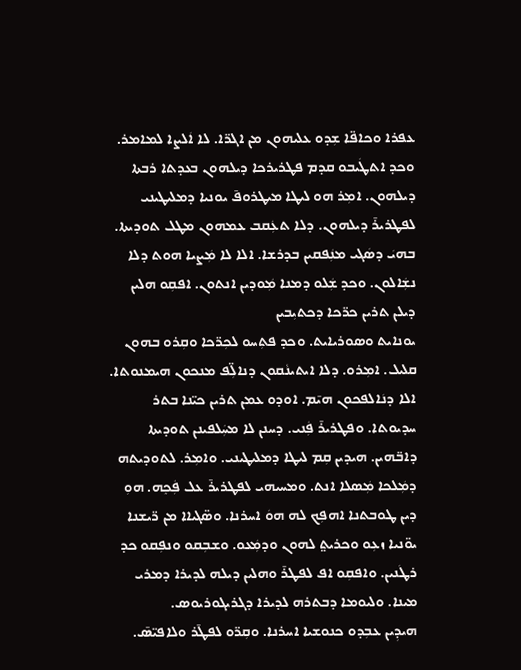ܥܦܪܐ ܘܟܐܦ̈ܐ ܫܼܕܘ ܥܠܝܗܘܢ ܡܢ ܐܓܪ̈ܐ. ܠܐ ܐܿܠܨܐ ܠܡܐܡܪ. ܘܟܕ ܐܬܛܿܝܒܘ ܩܕܡ ܦܛܪܝܪܟܐ ܕܝܠܗܘܢ ܒܥܕܬܐ ܪܒܬܐ ܕܝܠܗܘܢ. ܐܡܼܪ ܗܘ ܠܝܛܐ ܡܝܛܪܘܦ̄ ܝܘܢܝܐ ܕܡܠܝܛܝܢܝ ܠܦܛܪܝܪ̄ ܕܝܠܗܘܢ. ܕܠܐ ܬܥܲܩܒ ܥܡܗܘܢ ܡܛܠ ܬܘܕܝܬܐ. ܒܗܝܿ ܕܣܿܓܝ ܡܢܲܦܩܝܢ ܒܕܪܫܐ. ܐܠܐ ܠܐ ܡܲܨܝܐ ܗܘܬ ܕܠܐ ܢܫܲܐܠܘܢ. ܘܟܕ ܫܲܠܘ ܕܡܢܐ ܡܲܘܕܝܢ ܐܢܬܘܢ. ܐܦܩܼܘ ܗܠܝܢ ܕܝܠܢ ܬܪܝܢ ܟܪ̈ܟܐ ܕܟܬܝܼܒܝܢ
ܝܘܢܐܝܬ ܘܣܘܪܝܐܝܬ. ܘܟܕ ܦܬܼܚܘ ܠܟܼܪ̈ܟܐ ܘܩܼܪܘ ܒܗܘܢ ܩܠܝܠ. ܐܡܼܪܘ. ܕܠܐ ܐܝܬܝܢܵܩܘܢ ܕܢܐܠܼ̈ܦ ܡܢܟܘܢ ܗܝܡܢܘܬܐ. ܐܠܐ ܕܢܿܐܠܦܟܘܢ ܗܝ̄ܡ. ܐܘܕܘ ܥܡܢ ܬܪܝܢ ܟܝ̈ܢܐ ܒܬܪ ܚܕܝܘܬܐ. ܘܦܛܪܝܪ̄ ܦܲܢܝ. ܕܚܢܢ ܠܐ ܡܚܲܠܦܝܢܢ ܬܘܕܝܬܐ ܕܐܒ̈ܗܝܢ. ܗܝܕܝܢ ܩܼܡ ܠܝܛܐ ܕܡܠܝܛܝܢܝ. ܘܐܡܼܪ. ܠܬܘܕܝܬܗ ܕܡܲܠܟܐ ܡܲܣܠܐ ܐܢܬ. ܘܡܚܝܗܝ ܠܦܛܪܝܪ̄ ܥܠ ܦܲܟܸܗ. ܗܘܼ ܕܝܢ ܛܘܒܬܢܐ ܐܗܦܼܟ ܠܗ ܗܘܿ ܐܚܪܢܐ. ܘܣ̈ܓܝܐܐ ܡܢ ܪ̈ܝܫܢܐ ܝܘ̈ܢܝܐ ܙܥܼܘ ܘܟܪܝܬ݀ ܠܗܘܢ ܘܕܡܲܥܘ. ܘܫܒܼܩܘ ܘܢܦܼܩܘ ܟܕ ܪܛܿܢܝܢ. ܘܐܦܩܼܘ ܐܦ ܠܦܛܪ̄ ܘܗܠܝܢ ܕܝܠܗ ܠܕܝܪܐ ܕܡܪܝ ܡܝܢܐ. ܘܠܝܘܡܐ ܕܒܬܪܗ ܠܕܝܪܐ ܕܓܪܝܓܘܪܝܘܣ.
ܗܝܕܼܝܢ ܥܒܼܕܘ ܟܢܘܫܝܐ ܐܚܪܢܐ. ܘܩܼܪ̈ܘ ܠܦܛ̄ܪ ܘܠܐܦܝ̈ܣ̄.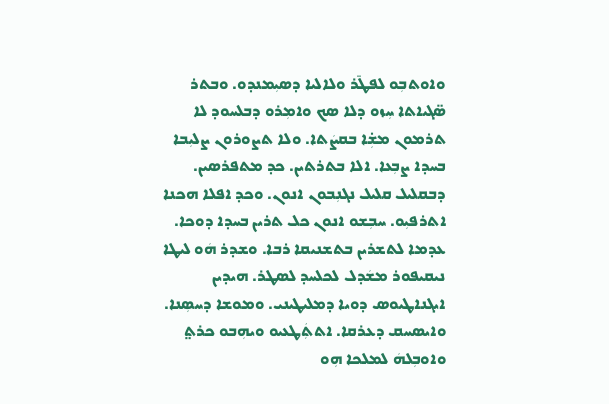ܘܐܘܬܒܼܘ ܠܦܛ̄ܪ ܘܠܐܠܝܐ ܕܣܝܼܡܢܕܘ. ܘܒܬܪ ܣ̈ܓܝܐܬܐ ܚܼܙܘ ܕܠܐ ܣܟ ܘܐܡܼܪܘ ܕܒܠܚܘܕ ܠܐ ܬܪܡܘܢ ܡܫܼ̇ܐ ܒܩܨܿܬܐ. ܘܠܐ ܬܨܘܪܘܢ ܨܠܝܼܒܐ ܒܚܕܐ ܨܒܼܥܐ. ܐܠܐ ܒܬܪܬܝܢ. ܟܕ ܡܬܦܪܣܝܢ. ܕܒܩܠܝܠ ܩܠܝܠ ܢܓܢܼܒܘܢ ܐܢܘܢ. ܘܟܕ ܐܦܠܐ ܗܟܢܐ ܐܬܪܦܝܼܘ. ܚܒܼܫܘ ܐܢܘܢ ܟܠ ܬܪܝܢ ܒܚܕܐ ܕܘܟܐ.
ܥܕܡܐ ܠܬܫܪܝܢ ܒܬܫܢܝܩܐ ܪܒܐ. ܘܫܕܪ ܗܿܘ ܠܝܛܐ ܢܝܩܝܦܘܪ ܡܫܿܕܠ ܠܟܠܚܕ ܠܣܛܪ. ܗܝܕܝܢ ܐܝܓܢܐܛܝܘܣ ܕܘܝܐ ܕܡܠܝܛܝܢܝ. ܘܡܘܫܐ ܕܚܣܼܢܐ. ܘܐܝܣܚܩ ܕܥܪܩܐ. ܐܬܬܲܛܥܝܘ ܘܝܗܼܒܘ ܟܪܬ݀ ܘܐܘܒܼܠܗܿ ܠܡܠܟܐ ܗܼܘ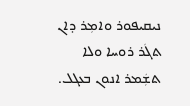ܢܝܩܝܦܘܪ ܘܐܡܼܪ ܕܐܢ ܬܓܿܪ ܪܘܚܐ ܘܠܐ ܬܫܲܡܪ ܐܢܘܢ ܒܥܓܠ.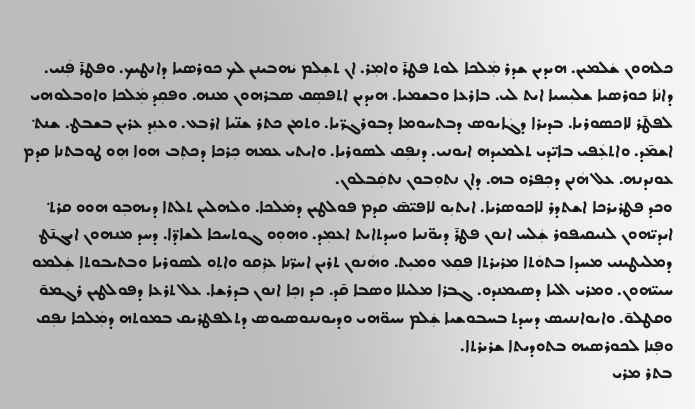ܟܠܗܘܢ ܫܿܠܡܝܢ. ܗܝܕܝܢ ܫܕܪ ܡܲܠܟܐ ܠܘܬ ܦܛܪ̄ ܘܐܡܼܪ. ܐܢ ܬܫܼܠܡ ܝܿܗܒܝܢܢ ܠܟ ܟܘܪܣܝܐ ܕܐܢܛܝܟ. ܘܦܛܪ̄ ܦܲܢܝ. ܕܐܢܿܐ ܟܘܪܣܝܐ ܫܠܝܼܚܝܐ ܐܝܬ ܠܝ. ܒܐܪܥܐ ܘܒܫܡܝܐ. ܗܝܕܝܢ ܐܬܦܣܼܩ ܣܒܪܗܘܢ ܡܢܗ. ܘܦܩܼܕ ܡܲܠܟܐ ܘܐܘܒܠܘܗܝ ܠܦܛ̄ܪ ܠܐܟܣܘܪܝܐ. ܒܕܝܪܐ ܕܓܿܐܝܘܣ ܕܒܬܚܘܡܐ ܕܒܘܪܓܪ̈ܝܐ. ܘܬܡܢ ܟܬܪ ܫܢ̈ܝܐ ܐܪܒܥ. ܘܥܢܼܕ ܥܪܝܢ ܒܫܒܛ. ܫܢܬ݀ ܐܫܡ̄ܕ. ܘܐܬܥܲܦܝ ܒܐܝ̈ܕܝ ܬܠܡܝܕܗ ܐܝܘܢܝ. ܕܢܦܼܩ ܠܣܘܪܝܐ. ܘܐܝܬܝ ܥܡܗ ܟܼܪܟܐ ܕܟܬܼܒ ܗܘܐ ܗܼܘ ܛܘܒܬܢܐ ܩܕܡ ܥܘܢܕܢܗ. ܥܠ ܗܿܢܢ ܕܟܼܦܪܘ ܒܗ. ܕܐܢ ܢܬܘܼܒܘܢ ܢܬܩܲܒܠܘܢ.
ܘܟܕ ܦܛܪܝܪܟܐ ܐܫܬܕܪ ܠܐܟܘܣܪܝܐ. ܐܝܬܝܼܘ ܠܐܦܝ̈ܣ̄ ܩܕܡ ܦܘܠܛܝܢ ܕܡܿܠܟܐ. ܘܠܗܠܝܢ ܬܠܬܐ ܕܝܗܒܼܘ ܗܘܘ ܩܪܬ݀ ܐܝܕܝ̈ܗܘܢ ܠܢܝܩܝܦܘܪ ܫܲܠܚ ܐܢܘܢ ܦܛܪ̄ ܕܝܘ̈ܢܝܐ ܘܚܕܬܐܝܬ ܐܥܡܼܕ. ܘܗܘܼܘ ܓܘܬܚܟܐ ܠܫܐܕ̈ܐ. ܕܚܕ ܡܢܗܘܢ ܐܝܓܢ̄ܛ ܕܡܠܝܛܝܢܝ ܡܚܕܐ ܒܬܘܿܬܐ ܡܪܝܪܬܐ ܦܩܼܥ ܘܡܝܼܬ. ܘܗܿܢܘܢ ܬܪܝܢ ܐܚܪ̈ܢܐ ܥܪܼܩܘ ܘܐܬܼܘ ܠܣܘܪܝܐ ܘܒܬܝܒܘܬܐ ܫܲܠܡܘ ܚܝܝ̈ܗܘܢ. ܘܡܪܝ ܐܠܝܐ ܕܣܝܡܢܕܘ. ܓܒܪܐ ܡܠܝܠܐ ܘܣܒܐ ܩ̄ܕ. ܟܕ ܙܟܼܐ ܐܢܘܢ ܒܕܪܫܐ. ܥܠ ܬܪܥܐ ܕܦܘܠܛܝܢ ܪܓܡܘ̄ ܘܩܛܠܘ̄. ܘܐܝܘܐܢܢܝܣ ܕܚܕܬ ܒܚܒܘܫܝܐ ܫܲܠܡ ܚܝܘ̈ܗܝ ܘܕܝܘܢܢܘܣܝܘܣ ܕܬܠܦܛܪܝܩ ܒܡܘܬܗ ܕܡܲܠܟܐ ܢܦܼܩ ܘܦܼܢܐ ܠܟܘܪܣܝܗ ܒܬܘܕܝܬܐ ܫܪܝܪܬܐ.
ܒܬܪ ܡܪܝ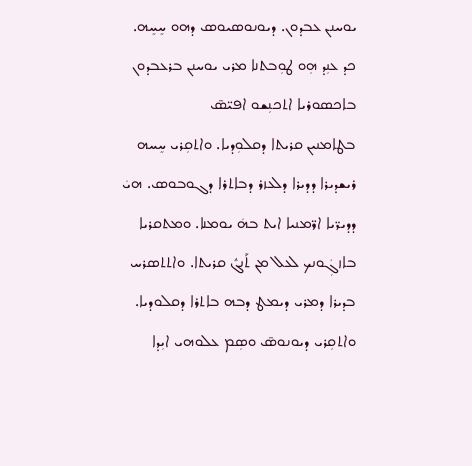ܝܘܚܢܢ ܥܒܕܘܢ. ܕܝܘܢܘܣܝܘܣ ܕܗܘ ܚܸܚܸܗ.
ܟܕ ܥܢܼܕ ܗܼܘ ܛܘܼܒܬܢܐ ܡܪܝ ܝܘܚܢܢ ܒܪܥܒܕܘܢ ܒܐܟܣܘܪܝܐ ܐܬܟܢܼܫܘ ܐܦܝ̈ܣ̄
ܒܛܐܡܢܝܢ ܩܪܝܬܐ ܕܩܠܘܼܕܝܐ. ܘܐܬܩܼܪܝ ܚܸܚܗ ܪܝܫܕܝܪܐ ܕܕܝܪܐ ܕܠܥܙܪ ܕܒܐܬܪܐ ܕܓܘܒܘܣ. ܗܝܿ ܕܕܝܪ̈ܝܐ ܐܪ̈ܡܢܝܐ ܐܝܬ ܒܗܿ ܝܘܡܢܐ. ܘܡܬܩܪܝܐ ܒܐܙܓܲܘܢܟ ܠܥܠ ܡܢ ܬܰܢܓܽ ܩܪܝܬܐ. ܘܐܬܬܣܪܚ ܒܕܝܪܐ ܕܡܪܝ ܕܝܡܛ ܕܒܗ ܒܐܬܪܐ ܕܩܠܘܕܝܐ. ܘܐܬܩܼܪܝ ܕܝܘܢܘܣ̄ ܘܣܼܡ ܥܠܘܗܝ ܐܝܼܕܐ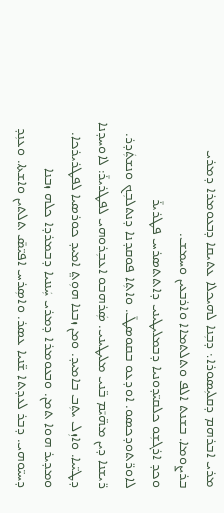ܡܪܝ ܐܒܪܗܡ ܕܩܠܝܼܣܘܪܐ܆ ܕܒܼܢܐ ܠܗܝܟܠܐ ܥܬܝܩܐ ܕܒܥܘܡܪܐ ܕܡܪܝ ܒܪܨܘܡܐ. ܒܫܢܬ ܐܠܦ ܘܬܠܬܡܐܐ ܘܐܪܒܥܝܢ ܘܚܡܫ.
ܘܟܕ ܐܪܓܫܼܘ ܟܠܩܝ̈ܕܘܢܝܐ ܕܒܡܠܝܛܝܢܝ ܕܐܬܬܣܪܚ ܦܛܪܝܪ̄ ܠܐܘܪ̈ܬܘܕܟܣܘ. ܐܘܕܥܘ ܒܩܘܣܛ̄. ܘܐܬܼܐ ܦܘܩܕܢܐ ܕܢܬܠܒܼܟ ܘܢܫܬܲܕܪ. ܪ̈ܝܫܢܐ ܕܝܢ ܡܗ̈ܝ̄ܡ ܒ̈ܢܝ ܡܠܝܛܝܢܝ. ܣܲܪܗܒܘ ܐܥܒܼܪܘܗܝ ܠܦܛܪܝܪ̄: ܠܐܘܚܕܢܐ ܕܛܝ̈ܝܐ. ܘܐܙܼܠ ܝܬܼܒ ܒܐܡܝܕ. ܘܡܢ ܙܒܢܐ ܗܘܼܬ݀ ܐܡܝܕ ܟܘܪܣܝܐ ܠܦܛܪܝܪܟܐ. ܘܡܕܝܪ ܗܘܐ ܬܡܢ. ܘܒܥܘܡܪܐ ܕܡܪܝ ܚܲܢܢܝܐ ܕܒܡܪܕܐ ܟܠܗ ܙܒܢܐ ܕܚܝ̈ܘܗܝ. ܕܒܪ ܠܥܕܬܐ ܫ̈ܢܝܐ ܥܣܪ. ܘܐܣܼܪܚ ܐܦܝ̈ܣ̄ ܬܠܬܝܢ ܘܐܫܬܐ. ܘܥܢܼܕ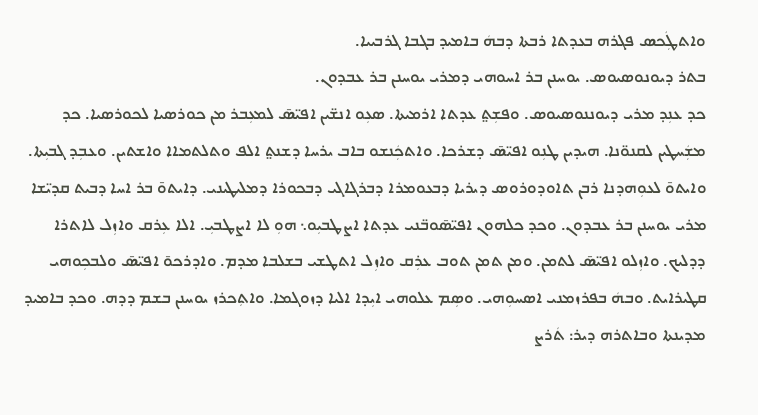ܘܐܬܛܲܟܣ ܦܓܪܗ ܒܥܕܬܐ ܪܒܬܐ ܕܒܗܿ ܒܐܡܝܕ ܒܓܒܐ ܓܪܒܝܝܐ.
ܒܬܪ ܕܝܘܢܘܣܝܘܣ. ܝܘܚܢܢ ܒܪ ܐܚܘܗܝ ܕܡܪܝ ܝܘܚܢܢ ܒܪ ܥܒܕܘܢ.
ܟܕ ܥܢܼܕ ܡܪܝ ܕܝܘܢܢܘܣܝܘܣ. ܘܦܫܼܬ݀ ܥܕܬܐ ܐܪܡܝܬܐ. ܣܥܼܘ ܐܢܫ̈ܝܢ ܐܦܝ̈ܣ̄ ܠܡܥܼܒܪ ܡܢ ܟܘܪܣܝܐ ܠܟܘܪܣܝܐ. ܟܕ ܡܫܲܚܛܝܢ ܠܩܢܘ̈ܢܐ. ܗܝܕܝܢ ܛܢܼܘ ܐܦܝ̈ܣ̄ ܕܫܪܟܐ. ܘܐܬܟܲܢܫܘ ܒܐܒ ܝܪܚܐ ܕܫܢܬ݀ ܐܠܦ ܘܬܠܬܡܐܐ ܘܐܫܬܝܢ. ܘܥܒܼܕ ܓܒܝܼܬܐ. ܘܐܝܬܘ̄ ܠܥܘܼܗܕܢܐ ܪܒܢ ܬܐܘܕܘܪܘܣ ܕܝܪܝܐ ܕܒܥܘܡܪܐ ܕܒܪܓܐܓܝ ܕܒܟܘܪܐ ܕܡܠܝܛܝܢܝ. ܕܐܝܬܘ̄ ܒܪ ܐܚܐ ܕܒܝܬ ܩܕܝ̈ܫܐ ܡܪܝ ܝܘܚܢܢ ܒܪ ܥܒܕܘܢ. ܘܟܕ ܟܠܗܘܢ ܐܦܝ̈ܣ̄ܘܒ̈ܢܝ ܥܕܬܐ ܐܨܛܒܝܼܘ܆ ܗܘܼ ܠܐ ܐܨܛܒܝܼ. ܐܠܐ ܥܼܪܩ ܘܐܙܼܠ ܠܐܬܪܐ ܕܕܠܝܟ. ܘܐܙܼܠܘ ܐܦܝ̈ܣ̄ ܠܬܡܢ. ܘܡܢ ܬܡܢ ܬܘܒ ܥܪܼܩ ܘܐܙܼܠ ܐܬܛܫܝ ܒܫܠܒܐ ܡܕܡ. ܘܐܕܪܟܘ̄ ܐܦܝ̈ܣ̄ ܘܠܒܟܼܘܗܝ ܩܛܝܪܐܝܬ. ܘܒܗܿ ܒܦܪܙܡܢܝ ܐܣܚܘܼܗܝ. ܘܣܼܡ ܥܠܘܗܝ ܐܝܼܕܐ ܐܠܝܐ ܕܙܘܓܡܐ. ܘܐܬܼܟܪܙ ܝܘܚܢܢ ܒܫܡ ܕܕܗ. ܘܟܕ ܒܐܡܝܕ ܡܕܝܢܬܐ ܘܒܐܬܪܗ ܕܝܪ: ܬܿܪܨ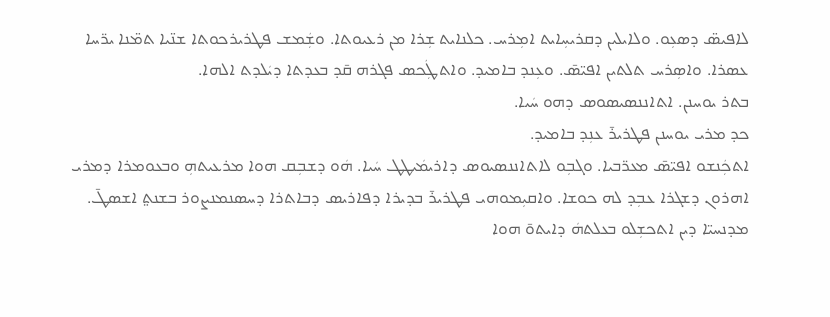ܠܐܦܝܣ̈ ܕܣܥܼܘ. ܘܠܐܝܠܝܢ ܕܩܪܝܚܼܐܝܬ ܐܡܼܪܚ. ܟܠܢܐܝܬ ܫܼܪܐ ܡܢ ܪܥܝܘܬܐ. ܘܫܲܡܫ ܦܛܪܝܪܟܘܬܐ ܫܢ̈ܝܐ ܬܡ̈ܢܐ ܝܪ̈ܚܐ ܥܣܪܐ. ܘܐܣܼܪܚ ܬܠܬܝܢ ܐܦܝ̈ܣ̄. ܘܥܼܢܕ ܒܐܡܝܕ. ܘܐܬܛܲܟܣ ܦܓܪܗ ܩ̄ܕ ܒܥܕܬܐ ܕܝܿܠܕܬ ܐܠܗܐ.
ܒܬܪ ܝܘܚܢܢ. ܐܬܐܢܢܣܝܣܘܣ ܕܗܘ ܚܿܝܐ.
ܟܕ ܡܪܝ ܝܘܚܢܢ ܦܛܪܝܪ̄ ܥܢܼܕ ܒܐܡܝܕ.
ܐܬܟܲܢܫܘ ܐܦܝ̈ܣ̄ ܡܥܪ̈ܒܝܐ. ܘܓܒܼܘ ܠܐܬܐܢܢܣܝܘܣ ܕܐܪܝܡܿܝܛܛ ܚܿܝܐ. ܗܿܘ ܕܫܒܼܩ ܗܘܐ ܡܪܥܝܬܗܼ ܘܒܥܘܡܪܐ ܕܡܪܝ ܐܗܪܘܢ ܕܫܓܪܐ ܥܒܼܕ ܠܗ ܟܘܫܐ. ܘܐܩܝܼܡܘܗܝ ܦܛܪܝܪ̄ ܒܕܝܪܐ ܕܦܐܪܝܣ ܕܒܐܬܪܐ ܕܚܣܢܡܢܨܘܪ ܒܫܢܬ݀ ܐܫܣܛ̄. ܡܕܢܚܝ̈ܐ ܕܝܢ ܐܬܟܫܼܠܘ ܒܥܠܬܗܿ ܕܐܝܬܘ̄ ܗܘܐ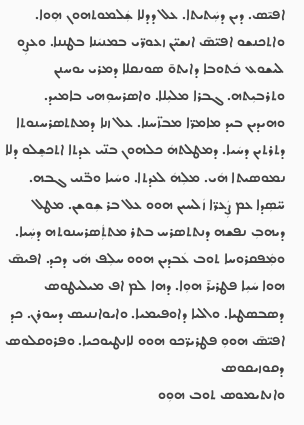ܐܦܝ̄ܣ. ܕܝܢ ܕܚܲܬܝܬܐ. ܥܠ ܕܕܠܐ ܫܲܠܡܘܬܗܘܢ ܗܼܘܐ. ܘܐܬܟܢܫܘ ܐܦܝ̈ܣ̄ ܐܢܫܝ̈ܢ ܙܥܘܪ̈ܝ ܒܡܢܝܿܢܐ ܒܛܢܢܐ. ܘܥܨܼܘ ܠܝܫܘܥ ܟܿܬܘܒܐ ܕܐܝܬܘ̄ ܣܘܢܩܠܐ ܕܡܪܝ ܝܘܚܢܢ ܘܬܪܒܝܼܬܗ. ܓܒܪܐ ܡܠܝܼܠܐ. ܘܐܣܪܚܘܼܗܝ ܒܐܡܝܕ.
ܘܗܝܕܝܢ ܒܝܕ ܡܐܡܪ̈ܐ ܡܒܙ̈ܚܢܐ. ܥܠ ܙܢܐ ܕܡܬܬܣܪܚܢܘܬܐ ܕܬܪܬܝܢ ܕܚܿܝܐ. ܕܡܛܠܬܗܿ ܟܠܗܘܢ ܒܢ̈ܝ ܥܕܬܐ ܐܬܟܫܸܠܘ ܕܠܐ ܢܡܘܣܝܬܐ ܗܿܝ. ܡܠܼܗܿ ܠܥܕܬܐ. ܘܚܿܝܐ ܘܒ̈ܢܝ ܓܒܗ. ܚ̈ܣܼܕܐ ܥܡ ܨܲܥܪ̈ܐ ܙܿܠܚܝܢ ܗܘܘ ܥܠ ܒܪ ܫܼܘܫܢ. ܡܛܠ ܕܝܗܒܼ ܢܦܫܗ ܕܢܬܬܣܪܚ ܒܬܪ ܡܬܬܲܣܪܚܢܘܬܗ ܕܚܲܝܐ. ܘܡܲܦܩܪܘܚܐ ܬܘܒ ܥܿܒܕܝܢ ܗܘܘ ܚܠܼܦ ܗܿܝ ܕܟܕ. ܐܦܝܣ̄ ܗܘܐ ܚܿܝܼܐ ܦܛܪܝܪ̄ ܗܘܼܐ. ܕܗܐ ܠܡ ܐܦ ܡܝܠܝܛܘܣ ܕܣܒܣܛܝܐ. ܘܐܠܝܐ ܕܐܘܦܝܡܝܐ. ܘܐܝܘܐܢܢܝܣ ܕܚܘܪܢ. ܟܕ ܐܦܝ̈ܣ̄ ܗܘܘܼ ܦܛܪܝܪ̈ܟܘ ܗܘܘ ܠܐܢܛܝܘܟܝܐ. ܘܦܪܘܩܠܘܣ ܕܩܘܙܝܩܘܣ
ܘܐܢܬܝܡܘܣ ܬܘܒ ܗܘܼܘ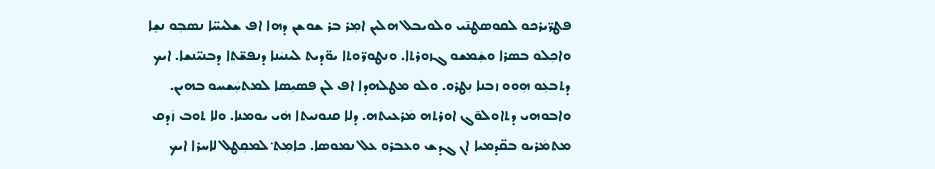ܦܛܪ̈ܝܪܟܘ ܠܩܘܣܛܢ̄ܝ ܘܠܘܝܒܠ ܗܠܝܢ ܐܡܼܪ ܒܪ ܫܘܫܢ ܕܗܐ ܐܦ ܫܠܝܚ̈ܐ ܢܣܒܼܘ ܢܫܸܐ ܘܐܟܼܠܘ ܒܣܪܐ ܘܫܲܡܫܘ ܓܙܘܪܬܐ. ܘܢܛܘܪ̈ܘܬܐ ܝܘ̈ܕܝܬ ܠܝܢܝܿܢܐ ܕܢܦܫ̈ܬܐ ܕܒܢܝ̈ܢܫܐ. ܐܝܟ ܕܬܒܥܼܘ ܗܼܘܘ ܙܒܢܐ ܢܼܛܪܘ. ܘܠܘ ܡܛܠܗܕܐ ܐܦ ܠܢ ܦܣܝܼܣܐ ܠܡܬܚܲܫܚܘ ܒܗܝܢ. ܘܐܒܘܗܝ ܕܬܐܘܠܘ̄ܓ ܐܘܪܬܗ ܡܿܪܥܝܬܗ. ܕܠܐ ܩܢܘܢܝܬܐ ܗܿܝ ܝܘܡܢܐ. ܘܠܐ ܬܘܒ ܙܿܕܩ ܡܬܡܿܪܝܘ ܒܩ̈ܕܡܝܐ ܐܢ ܓܕܫ ܘܥܒܪܘ ܥܠ ܢܡܘܣܐ. ܟܐܡܼܬ݀ ܠܡܩܼܛܠ ܠܐܚܪܐ ܐܝܟ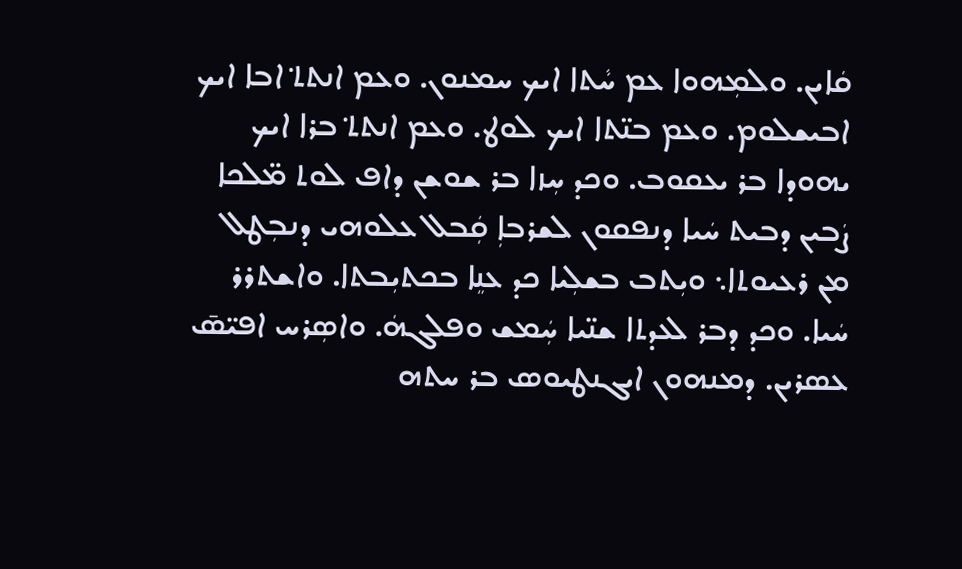ܩܿܐܝܢ. ܘܠܡܼܗܘܐ ܥܡ ܚܵܬܐ ܐܝܟ ܚܡܢܘܢ. ܘܥܡ ܐܢܬܬ݀ ܐܒܐ ܐܝܟ ܐܒܝܫܠܘܡ. ܘܥܡ ܒܢ̈ܬܐ ܐܝܟ ܠܘܛ. ܘܥܡ ܐܢܬܬ݀ ܒܪܐ ܐܝܟ ܝܗܘܕܐ ܒܪ ܝܥܩܘܒ. ܘܟܕ ܚܼܙܐ ܒܪ ܫܘܫܢ ܕܐܦ ܠܘܬ ܡ̈ܠܟܐ ܨܿܒܝܢ ܕܒܝܬ ܚܿܝܐ ܕܢܦܩܘܢ ܠܫܪܒܐܼ ܩܲܒܠ ܥܠܘܗܝ ܕܢܒܼܛܠ ܡܢ ܪܥܝܘܬܐ܆ ܘܝܼܬܒ ܒܫܠܼܝܐ ܟܕ ܥܢܸܐ ܒܟܬܝܼܒܬܐ. ܘܐܫܬܪܪ ܚܿܝܐ. ܘܟܕ ܕܒܪ ܠܥܕܬܐ ܫܢ̈ܝܐ ܚܲܡܫ ܘܦܠܓܗܿ. ܘܐܣܼܪܚ ܐܦܝ̈ܣ̄ ܥܣܪܝܢ. ܕܡܢܗܘܢ ܐܝܓܢܛܝܘܣ ܒܪ ܚܬܗ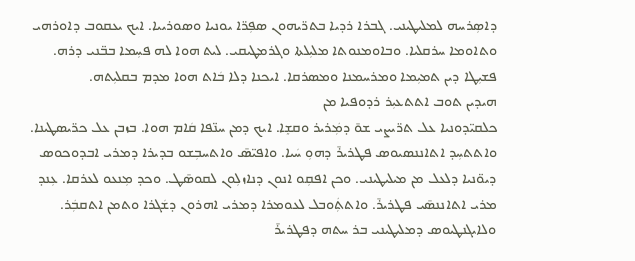ܕܐܣܼܪܚܗ ܠܡܠܝܛܝܢܝ. ܓܒܪܐ ܪܕܝܐ ܒܬܪ̈ܝܗܘܢ ܣܦܼܪ̈ܐ ܝܘܢܝܐ ܘܣܘܪܝܝܐ. ܐܝܟ ܝܥܩܘܒ ܕܐܘܪܗܝ ܘܬܐܘܡܐ ܚܪܩܠܝܐ. ܘܒܐܘܡܢܘܬܐ ܡܠܝܼܠܬܐ ܘܓܪܡܛܝܩܝ. ܠܝܬ ܗܘܐ ܠܗ ܦܚܼܡܐ ܒܒ̈ܢܝ ܕܪܗ. ܦܫܝܼܛܐ ܕܝܢ ܬܡܝܼܡܐ ܘܡܪܚܡܢܐ ܘܡܣܪܩܐ. ܐܝܟܢܐ ܕܠܐ ܒܿܐܬ ܗܘܐ ܡܕܡ ܒܩܠܝܼܬܗ.
ܗܝܕܝܢ ܬܘܒ ܐܬܬܥܝܼܪ ܪܕܘܦܝܐ ܡܢ
ܟܠܩܝ̈ܕܘܢܝܐ ܥܠ ܬܪ̈ܝܨܝ ܫܘ̄ ܕܡܲܪܝܪ ܘܩܫܸܐ. ܐܝܟ ܕܡܢ ܚܢ̈ܦܐ ܩܿܐܡ ܗܘܐ. ܒܙܒܢ ܥܠ ܟܪ̈ܝܣܛܝܢܐ. ܘܐܬܬܚܼܕ ܐܬܐܢܢܣܝܘܣ ܦܛܪܝܪ̄ ܕܗܘܼ ܚܿܝܐ. ܘܐܦܝ̈ܣ̄ ܘܐܬܚܒܼܫܘ ܒܕܝܪܐ ܕܡܪܝ ܐܒܕܘܟܘܣ ܕܝܘ̈ܢܝܐ ܕܠܥܠ ܡܢ ܡܝܠܝܛܝܢܝ. ܘܟܢ ܐܦܩܼܘ ܐܢܘܢ ܕܢܐܙܠܼܘܢ ܠܩܘܣ̄ܛ. ܘܟܕ ܡܼܢܥܘ ܠܥܪܩܐ. ܥܼܢܕ ܡܪܝ ܐܬܐܢܢܣ̄ܝ ܦܛܪܝܪ̄. ܘܐܬܬܲܘܒܠ ܠܥܘܡܪܐ ܕܡܪܝ ܐܗܪܘܢ ܕܫܿܓܪܐ ܘܬܡܢ ܐܬܩܒܲܪ. ܘܠܐܝܓܢܛܝܘܣ ܕܡܠܝܛܝܢܝ ܒܪ ܚܬܗ ܕܦܛܪܝܪ̄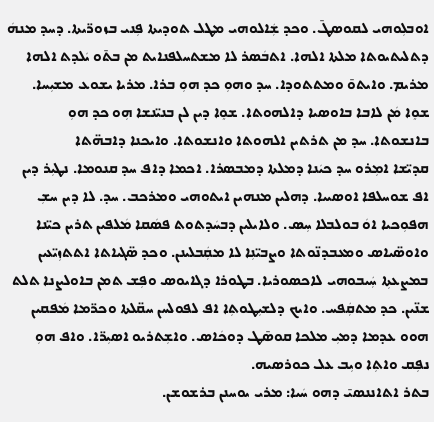ܐܘܒܠܼܘܗܝ ܠܩܘܣܛ̄. ܘܟܕ ܫܲܐܠܘܗܝ ܡܛܠ ܬܘܕܝܬܐ ܦܼܢܝ ܒܙܘܪ̈ܝܬܐ. ܕܚܕ ܡܢܗܿ ܕܬܠܝܬܝܘܬܐ ܡܠܬܐ ܐܠܗܐ. ܐܬܒܿܣܪ ܠܐ ܡܫܬܚܠܦܢܐܝܬ ܡܢ ܒܬ̄ܘ ܝܿܠܕܬ ܐܠܗܐ ܡܪܝܡ. ܘܐܝܬܘ̄ ܘܡܬܬܘܕܐ. ܚܕ ܘܗܘܼ ܟܕ ܗܘܼ ܒܪܐ. ܡܪܝܐ ܝܫܘܥ ܡܫܝܼܚܐ. ܫܘܸܐ ܡܿܢ ܠܐܒܐ ܒܐܘܣܝܐ ܕܐܠܗܘܬܐ. ܫܘܸܐ ܕܝܢ ܠܢ ܒܢܝ̈ܢܫܐ ܗܼܘ ܟܕ ܗܘܼ ܒܐܢܫܘܬܐ. ܚܕ ܡܢ ܬܪܬܝܢ ܐܠܗܘܬܐ ܘܐܢܫܘܬܐ. ܘܐܝܟܢܐ ܕܐܒܗ̈ܬܐ
ܩܕܝ̈ܫܐ ܐܡܼܪܘ ܚܕ ܟܝܿܢܐ ܕܡܠܬܐ ܕܡܒܣܪܐ. ܐܟܡܐ ܕܐܦ ܚܕ ܩܢܘܡܐ. ܢܛܝܼܪ ܕܝܢ ܐܦ ܫܘܚܠܦܐ ܐܘܣܝܝܐ. ܕܗܠܝܢ ܡܢܗܝܢ ܐܝܬܘܗܝ ܘܡܪܟܒ. ܚܕ. ܠܐ ܕܝܢ ܚܫܼ ܗܦܘܼܟܝܐ ܐܘܿ ܒܘܠܒܠܐ ܚܼܣ. ܘܠܐܝܠܝܢ ܕܒܚܿܕܬܘܬ ܦܣܿܩܐ ܡܿܠܦܝܢ ܬܪܝܢ ܟܝ̈ܢܐ ܘܐܘܣ̈ܝܐܣ ܘܡܥܒܕܢ̈ܘܬܐ ܘܨܒܝ̈ܢܼܐ ܠܐ ܡܩܲܒܠܝܢܢ. ܘܟܕ ܣ̈ܓܝܐܬܐ ܐܬܬܙܼܝ̈ܥܝܢ ܒܡܨܥܬܼܐ ܚܲܝܒܘܗܝ ܠܐܟܣܘܪܝܐ. ܒܛܘܪܐ ܕܓܐܝܘܣ ܘܦܼܫ ܬܡܢ ܒܐܘܠܨܢܐ ܬܠܬ ܫܢ̈ܝܢ. ܟܕ ܡܬܩܲܦܚ. ܘܐܝܟ ܕܠܫܝܼܛܘܬܼܐ ܐܦ ܠܦܘܠܚܢ ܚܩ̈ܠܬܐ ܘܟܪ̈ܡܐ ܡܿܦܩܝܢ ܗܘܘ ܥܕܡܐ ܕܡܝܼ ܡܠܟܐ ܩܘܣ̄ܛ ܕܘܟܿܐܣ. ܘܐܫܼܬܪܝܘ ܐܣܝܼܪ̈ܐ. ܘܐܦ ܗܘܼ ܢܦܼܩ ܘܐܬܼܐ ܘܝܼܒ ܥܠ ܟܘܪܣܝܗ.
ܒܬܪ ܐܬܐܢܢܣܝ̄ ܕܗܘ ܚܿܝܐ: ܡܪܝ ܝܘܚܢܢ ܒܪܫܘܫܢ.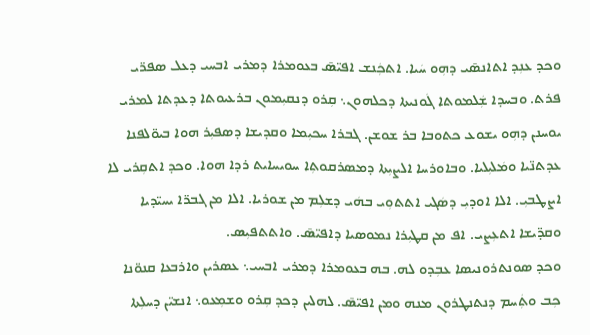ܘܟܕ ܥܢܼܕ ܐܬܐܢܣ̄ܝ ܕܗܼܘ ܚܿܝܐ. ܐܬܟܲܢܫ ܐܦܝ̈ܣ̄ ܒܥܘܡܪܐ ܕܡܪܝ ܐܒܚܝ ܕܥܠ ܣܦܪ̈ܝ ܦܪܬ. ܘܒܚܕܐ ܫܲܠܡܘܬܐ ܓܿܘܢܝܬܐ ܕܟܠܗܘܢ܆ ܩܼܪܘ ܕܢܩܝܼܡܘܢ ܒܪܥܝܘܬܐ ܕܥܕܬܐ ܠܡܪܝ ܝܘܚܢܢ ܕܗܼܘ ܝܫܘܥ ܟܬܘܒܐ ܒܪ ܫܘܫܢ. ܓܒܪܐ ܚܟܝܼܡܐ ܘܩܕܝܫܐ ܕܣܦܝܼܪ ܗܘܐ ܒܝܘ̈ܠܦܢܐ ܥܕܬܢ̈ܝܐ ܘܡܿܠܝܼܠܝܐ. ܘܒܐܘܪܚܐ ܐܠܨܝܼܬܐ ܕܡܣܪܩܘܬܼܐ ܚܘܝܚܐܝܬ ܪܕܐ ܗܘܐ. ܘܟܕ ܐܬܩܼܪܝ ܠܐ ܐܨܛܒܝܼ. ܐܠܐ ܐܘܕܝܼ ܕܣܿܓܝ ܐܬܬܘܼܝ ܒܗܿܝ ܕܫܠܼܡ ܡܢ ܫܘܪܝܐ. ܐܠܐ ܡܢ ܓܒܪ̈ܐ ܝܚܝ̈ܕܝܐ ܘܩܕ̈ܝܫܐ ܐܬܥܼܨܝ. ܐܦ ܡܢ ܩܛܝܼܪܐ ܢܡܘܣܝܐ ܕܐܦܝ̈ܣ̄. ܘܐܬܬܦܝܼܣ.
ܘܟܕ ܣܘܢܬܪܘܢܝܣܐ ܥܒܼܕܘ ܠܗ. ܒܗ ܒܥܘܡܪܐ ܕܡܪܝ ܐܒܚܝ܆ ܥܣܪܝܢ ܘܐܪܒܥܐ ܩܢܘ̈ܢܐ ܟܼܒ ܘܬܲܚܡ ܕܢܬܢܛܪܘܢ ܡܢܗ ܘܡܢ ܐܦܝ̈ܣ̄. ܠܗܠܝܢ ܕܟܕ ܩܼܪܘ ܘܫܡܼܥܘ܆ ܐܢܫܝ̈ܢ ܕܚܠܼܬܐ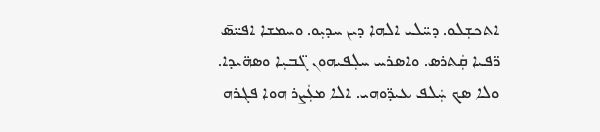ܐܬܟܫܼܠܘ. ܕܚ̈ܠܝ ܐܠܗܐ ܕܝܢ ܚܕܝܼܘ. ܘܚܡܫܐ ܐܦܝ̈ܣ̄ ܪ̈ܦܝܐ ܩܲܬܪܣ. ܘܐܣܪܚ ܚܠܼܦܝܗܘܢ ܓ̈ܒܝܼܐ ܘܣܗ̈ܝܕܐ. ܘܠܐ ܣܟ ܚܲܠܦ ܥܝܕ̈ܘܗܝ. ܐܠܐ ܡܥܲܨܪ ܗܘܐ ܦܓܪܗ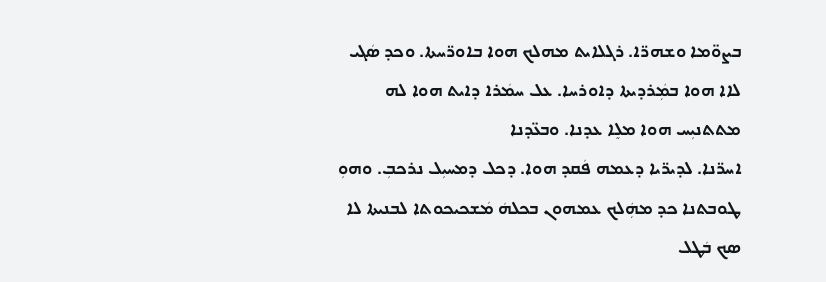ܒܨܘ̈ܡܐ ܘܫܗܪ̈ܐ. ܪܓܠܐܝܬ ܡܗܠܟ ܗܘܐ ܒܐܘܪ̈ܚܬܐ. ܘܟܕ ܣܿܓܝ ܠܐܐ ܗܘܐ ܒܡܲܪܕܝܬܐ ܕܐܘܪܚܐ. ܥܠ ܚܡܿܪܐ ܕܐܝܬ ܗܘܐ ܠܗ ܡܬܬܢܝܼܚ ܗܘܐ ܡܠܸܐ ܥܕܢܐ. ܘܒܥ̈ܕܢܐ
ܐܚܪ̈ܢܐ. ܠܕܝܪ̈ܝܐ ܕܥܡܗ ܦܿܩܕ ܗܘܐ. ܕܟܠ ܕܡܚܝܼܠ ܢܪܟܒܼ. ܘܗܘܼ ܛܘܒܬܢܐ ܟܕ ܡܗܲܠܟ ܥܡܗܘܢ ܒܟܠܗܿ ܡܿܫܟܝܟܘܬܐ ܠܒܢܝܬܐ ܠܐ ܣܟ ܒܿܛܠ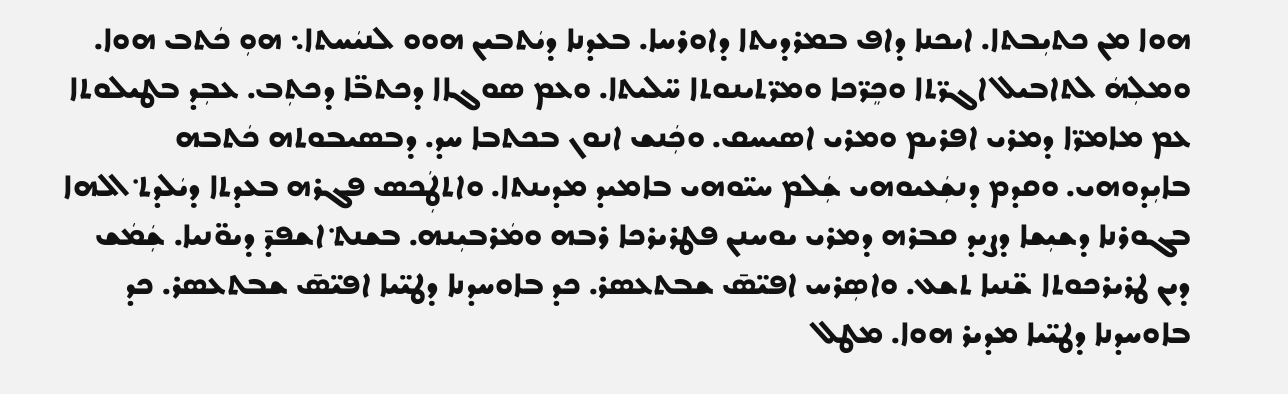ܗܘܐ ܡܢ ܟܬܝܼܒܬܐ. ܐܝܟܢܐ ܕܐܦ ܒܡܪܕܝܬܐ ܕܐܘܪܚܐ. ܒܥܕܢܐ ܕܝܿܬܒܝܢ ܗܘܘ ܠܢܝܿܚܬܐ܆ ܗܘܼ ܟܿܬܒ ܗܘܐ. ܘܡܠܼܗܿ ܠܬܐܒܝܠ ܐܓܪ̈ܬܐ ܘܟܸܪ̈ܟܐ ܘܡܪ̈ܬܝܢܘܬܐ ܚ̈ܠܝܬܐ. ܘܥܡ ܣܘܓܐܐ ܕܟܬܒ̈ܐ ܕܟܬܼܒ. ܥܒܼܕ ܒܛܝܠܘܬܐ ܥܡ ܡܐܡܪ̈ܐ ܕܡܪܝ ܐܦܪܝܡ ܘܡܪܝ ܐܣܝܚܩ. ܘܟܲܢܫ ܐܢܘܢ ܒܟܬܒܐ ܚܕ. ܕܒܣܝܒܘܬܗ ܟܿܬܒܗ ܒܐܝܼܕܘܗܝ. ܘܩܕܡ ܕܢܫܲܥܝܘܗܝ ܫܲܠܡ ܚܝ̈ܘܗܝ ܒܐܡܝܕ ܡܕܝܢܬܐ. ܘܐܬܛܲܟܣ ܦܓܪܗ ܒܥܕܬܐ ܕܝܿܠܕܬ݀ ܐܠܗܐ ܒܓܘܪܢܐ ܕܫܝܼܫܐ ܕܨܝܕ ܩܒܪܗ ܕܡܪܝ ܝܘܚܢܢ ܦܛܪܝܪܟܐ ܪܒܗ ܘܡܿܪܒܝܼܢܗ. ܒܫܢܬ݀ ܐܫܦܕ̄ ܕܝܘ̈ܢܝܐ. ܫܲܡܿܫ ܕܝܢ ܛܪܝܪܟܘܬܐ ܫ̈ܢܝܐ ܬܫܥ. ܘܐܣܼܪܚ ܐܦܝ̈ܣ̄ ܫܒܬܥܣܪ. ܟܕ ܒܐܘܚܕܢܐ ܕܛܝ̈ܝܐ ܐܦܝ̈ܣ̄ ܫܒܬܥܣܪ. ܟܕ ܒܐܘܚܕܢܐ ܕܛܝ̈ܝܐ ܡܕܝܪ ܗܘܐ. ܡܛܠ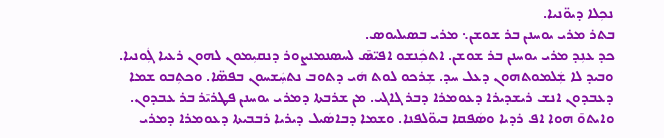ܢܟܼܠܐ ܕܝܘ̈ܢܝܐ.
ܒܬܪ ܡܪܝ ܝܘܚܢܢ ܒܪ ܫܘܫܢ܆ ܡܪܝ ܒܣܝܠܝܘܣ.
ܟܕ ܥܢܼܕ ܡܪܝ ܝܘܚܢܢ ܒܪ ܫܘܫܢ. ܐܬܟܲܢܫܘ ܐܦܝ̈ܣ̄ ܠܚܣܢܡܢܨܘܪ ܕܢܩܝܼܡܘܢ ܠܗܘܢ ܪܥܝܐ ܓܲܘܢܝܐ. ܘܒܝܕ ܠܐ ܫܲܠܡܘܬܗܘܢ ܕܥܠ ܚܕ. ܫܼܪܟܘ ܠܘܬ ܗܿܝ ܕܬܘܒ ܢܬܚܲܫܚܘܢ ܒܦܣ̈ܐ. ܘܟܬܼܒܘ ܫܡܐ ܕܥܒܕܘܢ ܐܢܫ ܪܝܫܕܝܪܐ ܕܥܘܡܪܐ ܕܒܪ ܓܐܓܝ. ܡܢ ܫܪܒܬܐ ܕܡܪܝ ܝܘܚܢܢ ܦܛܪܝ̄ܪ ܒܪ ܥܒܕܘܢ. ܘܐܝܬܘ̄ ܗܘܐ ܐܦ ܪܕܝܐ ܘܣܿܦܩܐ ܒܝܘ̈ܠܦܢܐ. ܘܫܡܐ ܕܒܐܣܿܝܠ ܕܝܪܝܐ ܪܒܒܝܬܐ ܕܥܘܡܪܐ ܕܡܪܝ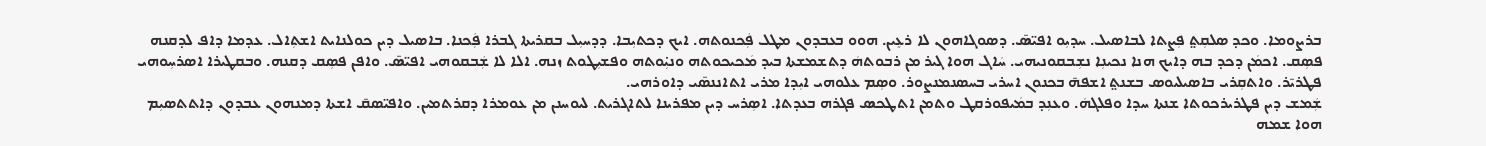ܒܪܨܘܡܐ. ܘܟܕ ܣܠܩܼܬ݀ ܦܼܨܬܐ ܠܒܐܣܝܠ. ܚܕܝܼܘ ܐܦܝ̈ܣ̄. ܕܣܘܓܐܗܘܢ ܠܐ ܪܥܸܝܢ. ܗܘܘ ܒܥܒܕܘܢ ܡܛܠ ܦܲܟܢܘܬܗ. ܐܝܟ ܕܟܬܝܼܒܐ. ܕܕܚܝܼܠ ܒܩܪܝܬܐ ܓܒܪܐ ܦܲܟܢܐ. ܒܐܣܝܠ ܕܝܢ ܟܘܠܢܐܝܬ ܐܫܬܼܐܠ. ܥܕܡܐ ܕܐܦ ܠܕܩܢܗ ܦܣܼܩ. ܐܟܡܿܢ ܕܟܕ ܒܗ ܕܐܝܟ ܗܢܐ ܢܟܝܢܼܐ ܢܫܼܒܩܘܢܝܗܝ. ܚܿܐܓ ܗܘܐ ܓܝܪ ܡܢ ܪܒܘܬܗܿ ܕܬܫܡܫܬܐ ܒܝܕ ܡܿܟܝܟܘܬܗ ܘܢܝܼ̇ܘܬܗ ܘܦܫܝܼܛܘܬ ܙܢܗ. ܐܠܐ ܠܐ ܫܲܒܩܘܗܝ ܐܦܝ̈ܣ̄. ܘܐܦܢ ܦܣܼܩ ܕܩܢܗ. ܘܒܩܛܝܪܐ ܐܣܪܚܼܘܗܝ ܦܛܪܝ̄ܪ. ܘܐܬܩܼܪܝ ܒܐܣܝܠܝܘܣ ܒܫܢܬ݀ ܐܫܦܗ̄ ܒܟܢܘܢ ܐܚܪܝ ܒܚܣܢܡܢܨܘܪ. ܘܣܼܡ ܥܠܘܗܝ ܐܝܼܕܐ ܡܪܝ ܐܬܐܢܢܣ̄ܝ ܕܐܘܪܗܝ.
ܫܲܡܫ ܕܝܢ ܦܛܪܝܪܟܘܬܐ ܫܢܬܐ ܚܕܐ ܘܦܠܓܗܿ. ܘܥܢܼܕ ܒܡܿܝܦܘܪܩܛ ܘܬܡܢ ܐܬܛܟܣ ܦܓܪܗ ܒܥܕܬܐ. ܐܣܼܪܚ ܕܝܢ ܡܦܪܝܢܐ ܠܬܐܓܪܝܬ. ܠܝܘܚܢܢ ܡܢ ܥܘܡܪܐ ܕܩܪܬܡܝܢ. ܘܐܦܝ̈ܣܩ̄ ܐܫܬܐ ܕܡܢܗܘܢ ܥܒܕܘܢ ܕܐܬܬܣܝܼܡ ܗܘܐ ܫܡܗ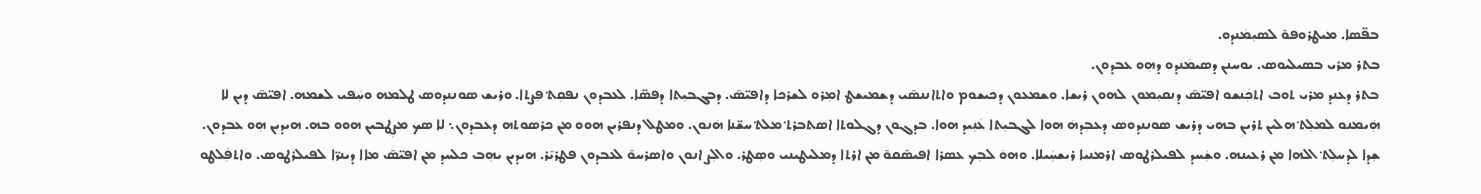ܒܦ̈ܣܐ. ܡܝܛܪܘܦܘ̄ ܠܣܝܼܡܿܢܕܘ.
ܒܬܪ ܡܪܝ ܒܣܝܠܝܘܣ. ܝܘܚܢܢ ܕܣܝܡܿܢܕܘ ܕܗܼܘ ܥܒܕܘܢ.
ܒܬܪ ܕܥܢܕ ܡܪܝ ܬܘܒ ܐܬܟܲܢܫܘ ܐܦܝ̈ܣ̄ ܕܢܩܝܼܡܘܢ ܠܗܘܢ ܪܝܫܐ. ܘܫܡܥܘܢ ܕܟܝܫܘܡ ܘܐܬܐܢܢܣ̄ܝ ܕܫܡܝܫܛ ܐܡܼܪܘ ܠܫܪܟܐ ܕܐܦܝ̈ܣ̄. ܕܒܓܒܝܼܬܐ ܕܦܣ̈ܐ. ܠܥܒܕܘܢ ܢܦܩܼܬ݀ ܦܼܨܬܐ. ܘܪܝܫ ܣܘܢܢܕܘܣ ܛܠܡܗ ܘܚܲܦܝ ܠܫܡܗ. ܐܦܝ̈ܣ̄ ܕܝܢ ܠܐ ܗܲܝܡܢܘ ܠܡܠܼܬ݀ ܗܠܝܢ ܬܪܝܢܼ ܒܗܝܿ ܕܪܝܫ ܣܘܢܢܕܘܣ ܕܥܒܼܕܗܿ ܗܘܐ ܠܓܒܝܼܬܐ ܥܿܢܼܝܕ ܗܘܐ. ܒܕܓܘܢ ܕܓܠܘܬܐ ܐܣܬܒܪܬ݀ ܡܠܬ݀ ܚܫ̈ܢܐ ܗܿܢܘܢ. ܘܡܛܠ ܕܢܦܪܝܢ ܗܘܘ ܡܢ ܟܪܣܘܬܗ ܕܥܒܕܘܢ܆ ܠܐ ܣܟ ܡܨܼܛܒܝܢ ܗܘܘ ܒܗ. ܗܝܕܝܢ ܗܼܘ ܥܒܕܘܢ. ܫܼܕܐ ܠܕܚܠܼܬ݀ ܐܠܗܐ ܡܢ ܪܥܝܢܗ. ܘܫܲܚܕ ܠܦܝܠܪܛܘܣ ܐܪܡܢܝܐ ܪܝܫܚܲܝܠܐ. ܘܗܘܿ ܠܒܼܟ ܥܣܪܐ ܐܦܝܣ̄ܩܘ̄ ܡܢ ܐܪܬܐ ܕܡܠܝܛܝܢܝ ܘܣܼܛܪ. ܘܐܠܼܨ ܐܢܘܢ ܘܐܣܪܚܘ̄ ܠܥܒܕܘܢ ܦܛܪܝ̄ܪ. ܗܝܕܝܢ ܝܗܼܒ ܟܠܚܕ ܡܢ ܐܦܝ̈ܣ̄ ܡܐܐ ܕܝܢܪ̈ܐ ܠܦܝܠܪܛܘܣ. ܘܐܬܦܲܠܛܘ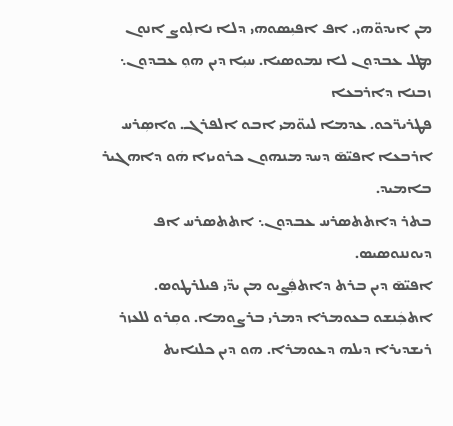ܡܢ ܐܝܕܘ̈ܗܝ. ܐܦ ܐܦܝܼܣܘܗܝ ܕܠܐ ܢܐܠܼܘܨ ܐܢܘܢ ܡܛܠ ܥܒܕܘܢ ܠܐ ܢܡܘܣܝܐ. ܚܝܼܐ ܕܝܢ ܗܘܼ ܥܒܕܘܢ܆ ܙܒܢܐ ܕܐܪܒܥܐ
ܦܛܪܝܪ̈ܟܘ. ܥܕܡܐ ܠܝܘ̈ܡܝ ܐܒܘ ܐܠܦܪܓ. ܘܐܣܼܪܚ ܐܪܒܥܐ ܐܦܝ̈ܣ̄ ܕܚܕ ܡܢܗܘܢ ܟܪܘܝܙܐ ܗܿܘ ܕܐܗܓܝܪ ܒܐܡܝܕ.
ܒܬܪ ܕܐܬܬܣܪܚ ܥܒܕܘܢ܆ ܐܬܬܣܪܚ ܐܦ ܕܝܘܢܢܘܣܝܣ.
ܐܦܝ̈ܣ̄ ܕܝܢ ܒܪܬ ܕܐܬܦܲܨܝܘ ܡܢ ܝܕ̈ܝ ܦܝܠܪܛܘܣ. ܐܬܟܲܢܫܘ ܒܥܘܡܪܐ ܕܡܪܝ ܒܪܨܘܡܐ. ܘܩܼܪܘ ܠܠܥܙܪ ܪܝܫܕܝܪܐ ܕܝܠܗ ܕܥܘܡܪܐ. ܗܘ ܕܝܢ ܟܠܢܐܝܬ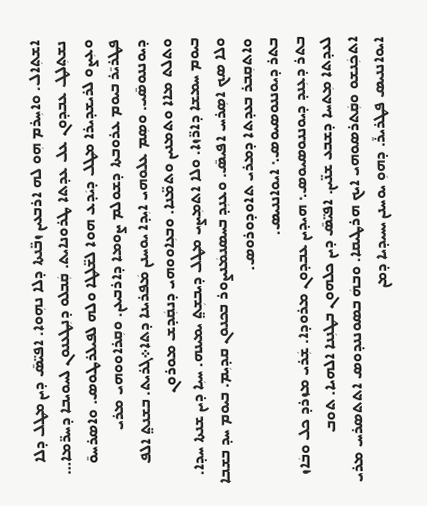ܐܫܬܼܐܠ. ܘܐܚܼܪܡ ܗܼܘ ܠܗ ܐܪܒܥܝܢ ܙܒ̈ܢܬܐ ܕܠܐ ܢܗܼܘܐ. ܐܦܝ̈ܣ̄ ܕܝܢ ܡܛܠ ܕܠܐ ܢܫܬܼܠܛ ܥܒܕܘܢ ܥܠ ܥܕܬܐ ܛܪܘܢܐܝܬ. ܩܲܒܠܘ ܕܢܼܛܥܢܘܢ ܠܚܘܝܒܐ ܕܚܪ̈ܡܐ… ܘܥܼܨܘ ܠܪܝܫܕܝܪܐ ܡܛܠ ܕܝܿܕܥ ܗܘܐ ܠܫ̈ܠܛܐ ܘܠܗ ܠܦܝܠܪܛܘܣ. ܘܐܣܪܚܘ̄ ܦܛܪܝ̄ܪ ܒܝܘܡ ܥܪܘܒܬܐ ܕܫܘܠܡ ܨܘܡܐ ܕܐܪܒܝܥܢ. ܘܩܼܪܐܘܘܗܝ ܡܪܝ ܕܝܘܢܢܘܣ̄ܝ. ܘܣܼܡ ܥܠܘܗܝ ܐܝܼܕܐ ܝܘܚܢܢ ܡܿܦܪܝܢܐ ܕܬܐ܀ܓܪܝܬ. ܒܫܢܬ݀ ܐܠܦ ܘܬܠܬ ܡܐܐ ܘܬܡܢܝܢ ܘܬܡ̈ܢܐ. ܘܒܥܼܐܘܘܗܝ ܕܢܩܲܕܫ ܡܘܪܘܢ
ܒܝܘܡ ܚܡܫܐ ܕܐܪ̈ܙܐ. ܘܠܐ ܐܬܡܼܨܝ ܡܛܠ ܕܝܒܫܼܬ݀ ܝܡܝܢܗ. ܚܝܼܐ ܕܝܢ ܫܢܬܐ ܚܕܐ. ܘܠܐ ܣܟ ܐܣܼܪܚ ܐܦܝܣ̄. ܘܥܢܼܕ ܒܚܣܢܡܿܢܨܘܪ ܒܟܢܘܢ ܩܕܝܼܡ. ܒܝܘܡ ܚܕ ܒܫܒܐ ܘܐܬܩܼܒܪ ܒܥܕܬܐ ܕܡܪܝ ܬܐܘܕܘܪܘܣ.
ܒܬܪ ܕܝܘܢܢܘܣܝܘܣ܆ ܐܝܘܐܢܢܝܣ.
ܒܬܪ ܕܥܼܢܕ ܕܝܘܢܢܘܣܝܘܣ܆ ܗܝܕܝܢ ܥܒܕܘܢ ܡܪܘܕܐ. ܫܲܪܝ ܡܙܪܕ ܟܠ ܘܒܿܐܙ ܠܥܕܬܐ ܡܼܬܚܐ ܕܫܒܥ ܫܢ̈ܝܢ. ܐܦܝ̈ܣ̄ ܕܝܢ ܟܠܗܘܢ ܒܛܢܼܢܐ ܐܠܗܝܐ. ܬܘܒ ܐܬܟܲܢܫܘ ܘܩܲܬܪܣܘܗܝ ܐܝܟ ܗܪܛܝܩܐ. ܘܒܗܿ ܒܣܘܢܢܕܘܣ ܐܬܬܣܪܚ ܡܪܝ ܐܝܘܐܢܢܝܣ ܦܛܪܝܪ̄. ܕܗܘܼ ܝܘܚܢܢ ܝܚܝܕܝܐ ܕܡܢ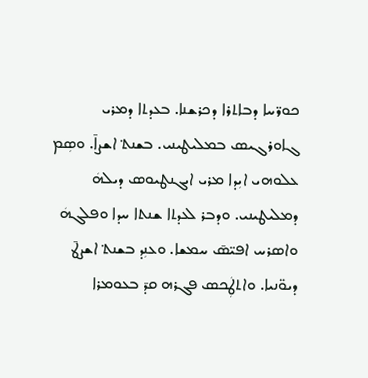ܟܘܪ̈ܚܐ ܕܒܐܬܪܐ ܕܟܪܫܢܐ. ܒܥܕܬܐ ܕܡܪܝ ܓܐܘܪܓܝܣ ܒܡܠܝܛܝܢܝ. ܒܫܢܬ݀ ܐܫܨܐ̄. ܘܣܼܡ ܥܠܘܗܝ ܐܝܼܕܐ ܡܪܝ ܐܝܓܢܛܝܘܣ ܕܝܠܗܿ ܕܡܠܝܛܝܢܝ. ܘܕܒܪ ܠܥܕܬܐ ܫܢܬܐ ܚܕܐ ܘܦܠܓܗܿ ܘܐܣܪܚ ܐܦܝ̈ܣ̄ ܚܡܫܐ. ܘܥܢܼܕ ܒܫܢܬ݀ ܐܫܨܛ̄ ܕܝܘ̈ܢܝܐ. ܘܐܬܛܲܟܣ ܦܓܪܗ ܩܕ̄ ܒܥܘܡܪܐ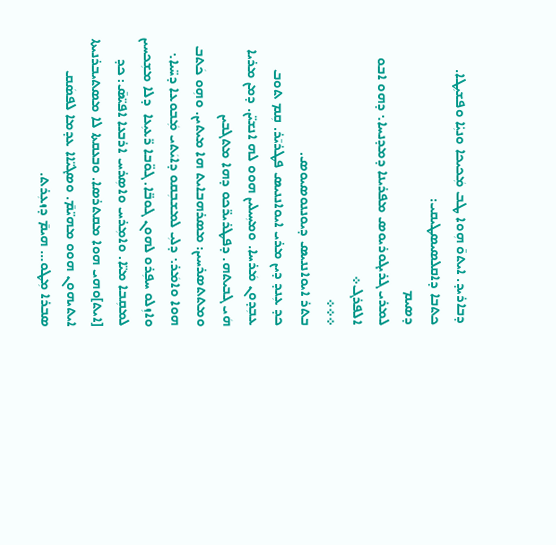ܕܒܐܪܝܕ. ܐܝܬܘ̄ ܗܼܘܐ ܛܒ ܡܲܟܝܟܐ ܘܢܝܼ̇ܐ ܘܦܫܝܼܛܐ.
ܟܬܒܐ ܕܐܩܠܣܝܣܛܝܩܝ:
ܕܣܝܡ
ܠܡܪܝ ܓܪܝܓܘܪܝܘܣ ܡܦܪܝܢܐ ܕܡܕܢܚܐ܆ ܕܗܘ ܐܒܘ ܐܠܦܪܓ܀
܀܀܀
ܒܬܪ ܐܝܘܐܢܢܝܣ ܕܝܘܢܢܘܣܝܘܣ.
ܟܕ ܥܼܢܕ ܕܝܢ ܡܪܝ ܐܝܘܐܢܢܝܣ ܦܛܪܝ̄ܪ. ܩܼܡ ܬܘܒ ܥܒܼܕܘܢ ܡܿܪܚܐ. ܘܡܚܼܝܠܝܢ ܗܘܘ ܠܗ ܐܢܫܝ̈ܢ. ܕܡܢ ܡܪܝܐ ܗܿܝ ܓܒܝܬܗ. ܕܦܛܪܝܪ̈ܟܘ ܕܗܐ ܡܬܓܒܝܢ ܘܡܬܬܣܪܚܝܢ: ܡܣܪܗܒܐܝܬ ܗܐ ܡܝܬܝܢ. ܘܗܼܘ ܟܿܬܒ ܗܘܐ ܘܐܡܿܪ܆ ܕܠܝܼ ܠܡܫܒܼܩܘ ܕܐܝܿܬܝ ܡܲܒܘܥܐ ܕܚ̈ܝܐ܆ ܘܐܙܼܠܘ ܚܦܼܪܘ ܠܗܘܢ ܓܘܒ̈ܐ. ܓܘ̈ܒܐ ܪ̈ܥܝܼܥܐ  ܕܠܐ ܡܫܼܟܚܝܢ ܠܡܩܼܒܐ ܡܝ̈ܐ. ܘܐܡܼܪܚ ܘܐܣܼܪܚ ܐܪܒܥܐ ܐܦܝ̈ܣ̄: ܟܕ [ܐܝܬ]ܘܗܝ ܗܘܐ ܡܩܬܪܣܐ. ܘܒܥܩܬܐ ܠܐ ܡܣܬܝܒܪܢܝܬܐ ܐܝܬܝܗܘܢ ܗܘܘ ܡܗܝ̈ܡ̄. ܘܣܓܝ̈ܐܐ ܥܕܡܐ ܠܦܣܿܩ ܣܒܪܐ ܡܼܛܘ… ܗܝܡ̄ ܕܙܥܼܪܬ.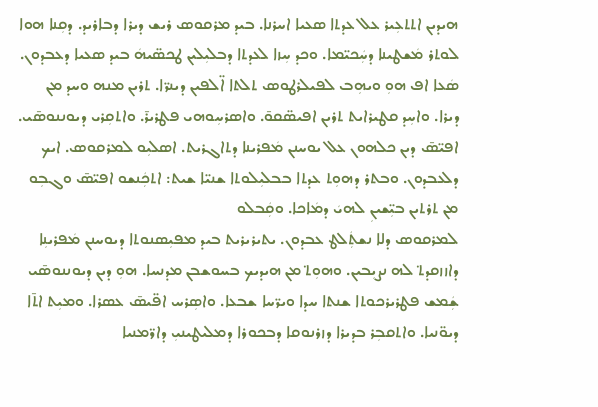ܗܝܕܝܢ ܐܬܬܥܼܝܪ ܥܠ ܥܕܬܐ ܣܥܝܐ ܐܚܪܢܐ. ܒܝܕ ܡܪܩܘܣ ܪܝܫ ܕܝܪܐ ܕܒܐܪܝܕ. ܕܩܼܢܐ ܗܘܐ ܠܘܬܪ ܡܿܫܛܝܢܐ ܕܚܲܟܝ̈ܡܐ. ܘܟܕ ܚܼܙܐ ܠܥܕܬܐ ܕܒܠܝܼܠܝܢ ܛܟܣ̈ܝܗܿ ܒܝܕ ܣܥܝܐ ܕܥܒܕܘܢ. ܣܿܥܐ ܐܦ ܗܘܼ ܘܝܗܼܒ ܠܦܝܠܪܛܘܣ ܬܠܬܐ ܐ̈ܠܦܝܢ ܕܝܢܪ̈ܐ. ܬܪܝܢ ܡܢܗ ܘܚܕ ܡܢ ܕܝܪܐ. ܘܐܚܼܕ ܩܛܝܪܐܝܬ ܬܪܝܢ ܐܦܝܣ̈ܩܘ̄. ܘܐܣܪܚܼܘܗܝ ܦܛܪܝܪ̄. ܘܐܬܩܼܪܝ ܕܝܘܢܢܘܣ̄ܝ. ܐܦܝ̈ܣ̄ ܕܝܢ ܟܠܗܘܢ ܥܠ ܝܘܚܢܢ ܡܿܦܪܝܢܐ ܕܬܐܓܪܝܬ. ܐܣܠܝܼܘ ܠܡܪܩܘܣ. ܐܝܟ ܕܠܥܒܕܘܢ. ܘܒܬܪ ܕܗܘܼܬ ܥܕܬܐ ܒܒܠܝܼܠܘܬܐ ܫܢܝ̈ܐ ܫܝܬ: ܐܬܟܲܢܫܘ ܐܦܝ̈ܣ̄ ܘܓܒܼܘ ܡܢ ܬܪܬܝܢ ܒܝܼ̈ܫܝܢܼ ܠܗܝܿ ܕܡܿܐܟܐ. ܘܩܲܒܠܘ
ܠܡܪܩܘܣ ܕܠܐ ܢܫܬܲܠܛ ܥܒܕܘܢ. ܝܬܝܪܝܪܝܬ ܒܝܕ ܡܦܝܼܣܢܘܬܐ ܕܝܘܚܢܢ ܡܿܦܪܝܢܼܐ ܕܐܙܙܩܕܬ݀ ܠܗ ܢܨܝܼܒܝܢ. ܘܗܘܼܬ݀ ܡܢ ܗܝܕܝܟ ܒܚܘܫܒܢ ܡܕܢܚܐ. ܗܘܼ ܕܝܢ ܕܝܘܢܢܘܣ̄ܝ ܫܲܡܫ ܦܛܪܝܪܟܘܬܐ ܫܢܬܐ ܚܕܐ ܘܝܪ̈ܚܐ ܫܒܥܐ. ܘܐܣܼܪܚ ܐܦ̈ܝܣ̄ ܥܣܪܐ. ܘܡܝܼܬ ܐܬ̄ܐ ܕܝܘ̈ܢܝܐ. ܘܐܬܩܒܼܪ ܒܕܝܪܐ ܕܙܪܢܘܩܐ ܕܒܟܘܪܐ ܕܡܠܝܛܝܢܝܼ ܕܐܪ̈ܡܢܝܐ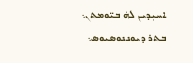ܐܚܝܼܕܝܢ ܠܗܿ ܒܝ̈ܘܡܬܢ܆
ܒܬܪ ܕܝܘܢܢܘܣܝܘܣ܆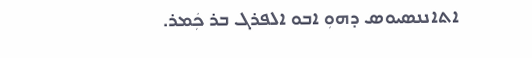ܐܬܐܢܢܣܝܘܣ ܕܗܘܼ ܐܒܘ ܐܠܦܪܓ ܒܪ ܟܲܡܪ.